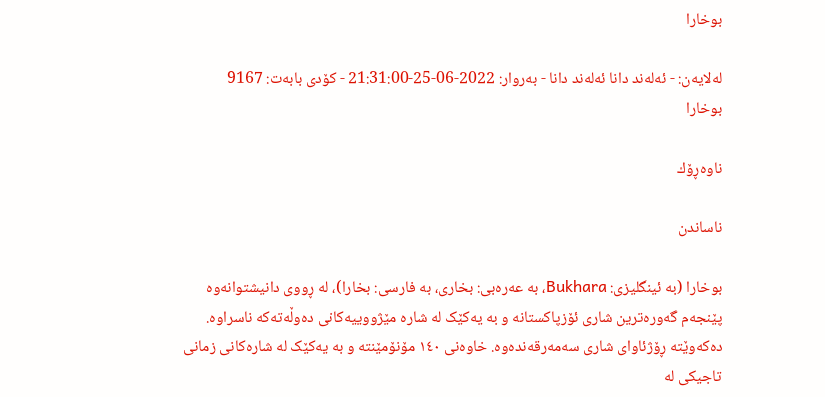بوخارا

له‌لایه‌ن: - ئەلەند دانا ئەلەند دانا - به‌روار: 2022-06-25-21:31:00 - کۆدی بابەت: 9167
بوخارا

ناوه‌ڕۆك

ناساندن

بوخارا (بە ئینگلیزی: Bukhara، بە عەرەبی: بخارى، بە فارسی: بخارا)، لە ڕووی دانیشتوانەوە پێنجەم گەورەترین شاری ئۆزپاکستانە و بە یەکێک لە شارە مێژووییەکانی دەوڵەتەکە ناسراوە. دەکەوێتە ڕۆژئاوای شاری سەمەرقەندەوە. خاوەنی ١٤٠ مۆنۆمێنتە و بە یەکێک لە شارەکانی زمانی تاجیکی لە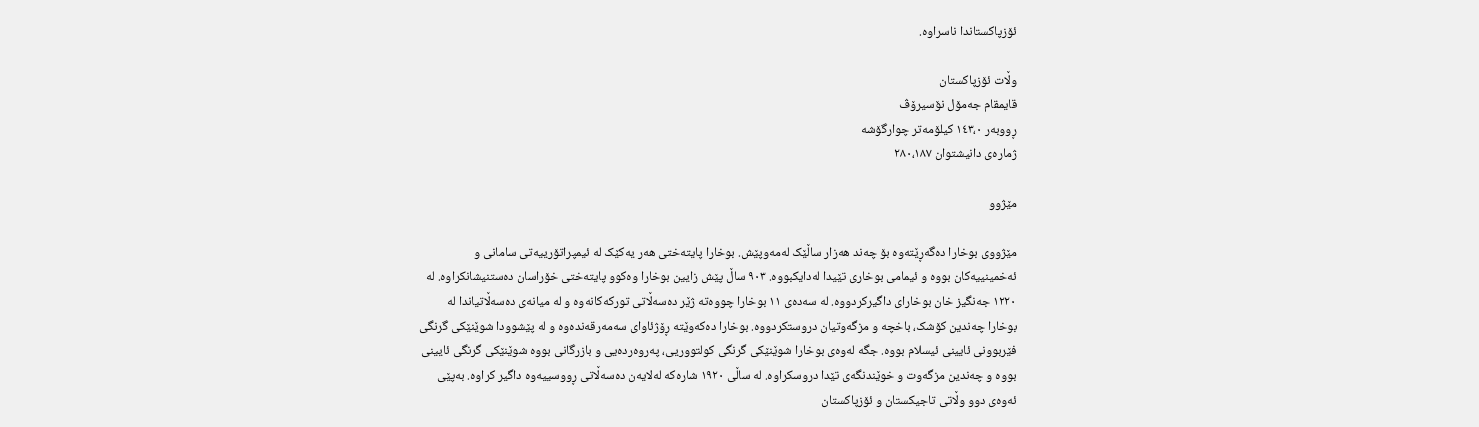ئۆزپاکستاندا ناسراوە.

وڵات ئۆزپاکستان
قایمقام جەمۆل نۆسیرۆڤ
ڕووبەر ١٤٣،٠ کیلۆمەتر چوارگۆشە
ژمارەی دانیشتوان ٢٨٠،١٨٧

مێژوو

مێژووی بوخارا دەگەڕێتەوە بۆ چەند هەزار ساڵێک لەمەوپێش. بوخارا پایتەختی هەر یەکێک لە ئیمپراتۆرییەتی سامانی و ئەخمینییەکان بووە و ئیمامی بوخاری تێیدا لەدایکبووە. ٩٠٣ ساڵ پێش زایین بوخارا وەکوو پایتەختی خۆراسان دەستنیشانکراوە. لە ١٢٢٠ جەنگیز خان بوخارای داگیرکردووە. لە سەدەی ١١ بوخارا چووەتە ژێر دەسەڵاتی تورکەکانەوە و لە میانەی دەسەڵاتیاندا لە بوخارا چەندین کۆشک، باخچە و مزگەوتیان دروستکردووە. بوخارا دەکەوێتە ڕۆژئاوای سەمەرقەندەوە و لە پێشوودا شوێنێکی گرنگی فێربوونی ئایینی ئیسلام بووە. جگە لەوەی بوخارا شوێنێکی گرنگی کولتووریی، پەروەردەیی و بازرگانی بووە شوێنێکی گرنگی ئایینی بووە و چەندین مزگەوت و خوێندنگەی تێدا دروسکراوە. لە ساڵی ١٩٢٠ شارەکە لەلایەن دەسەڵاتی ڕووسییەوە داگیر کراوە. بەپێی ئەوەی دوو وڵاتی تاجیکستان و ئۆزپاکستان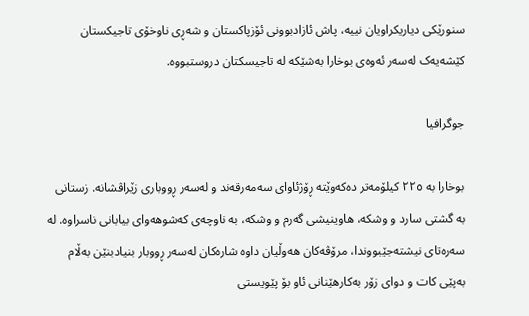سنورێکی دیاریکراویان نییە، پاش ئازادبوونی ئۆزپاکستان و شەڕی ناوخۆی تاجیکستان کێشەیەک لەسەر ئەوەی بوخارا بەشێکە لە تاجیسکتان دروستبووە.

جوگرافیا

بوخارا بە ٢٢٥ کیلۆمەتر دەکەوێتە ڕۆژئاوای سەمەرقەند و لەسەر ڕووباری زێراڤشانە. زستانی بە گشتی سارد و وشکە، هاوینیشی گەرم و وشکە، بە ناوچەی کەشوهەوای بیابانی ناسراوە. لە سەرەتای نیشتەجێبووندا، مرۆڤەکان هەوڵیان داوە شارەکان لەسەر ڕووبار بنیادبنێن بەڵام بەپێی کات و دوای زۆر بەکارهێنانی ئاو بۆ پێویستی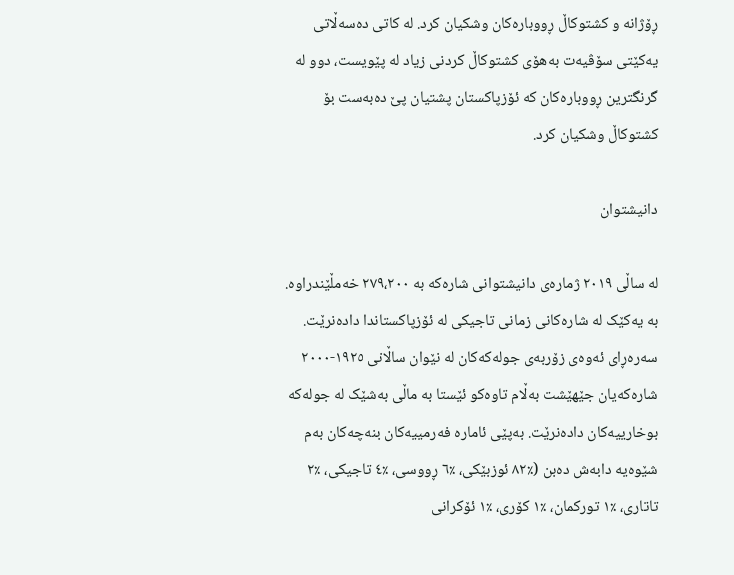ڕۆژانە و کشتوکاڵ ڕووبارەکان وشکیان کرد. لە کاتی دەسەڵاتی یەکێتی سۆڤیەت بەهۆی کشتوکاڵ کردنی زیاد لە پێویست، دوو لە گرنگترین ڕووبارەکان کە ئۆزپاکستان پشتیان پێ دەبەست بۆ کشتوکاڵ وشکیان کرد.

دانیشتوان

لە ساڵی ٢٠١٩ ژمارەی دانیشتوانی شارەکە بە ٢٧٩،٢٠٠ خەمڵێندراوە. بە یەکێک لە شارەکانی زمانی تاجیکی لە ئۆزپاکستاندا دادەنرێت. سەرەڕای ئەوەی زۆربەی جولەکەکان لە نێوان ساڵانی ١٩٢٥-٢٠٠٠ شارەکەیان جێهێشت بەڵام تاوەکو ئێستا بە ماڵی بەشێک لە جولەکە بوخارییەکان دادەنرێت. بەپێی ئامارە فەرمییەکان بنەچەکان بەم شێوەیە دابەش دەبن (٪٨٢ ئوزبێکی، ٪٦ ڕووسی، ٪٤ تاجیکی، ٪۲ تاتاری، ٪۱ تورکمان، ٪۱ کۆری، ٪۱ ئۆکرانی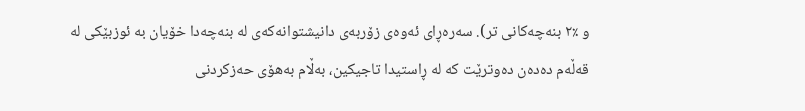و ٪۲ بنەچەکانی تر). سەرەڕای ئەوەی زۆربەی دانیشتوانەکەی لە بنەچەدا خۆیان بە ئوزبێکی لە قەڵەم دەدەن دەوترێت کە لە ڕاستیدا تاجیکین، بەڵام بەهۆی حەزکردنی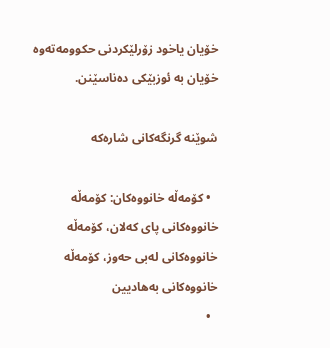خۆیان یاخود زۆرلێکردنی حکوومەتەوە خۆیان بە ئوزبێکی دەناسێنن.

شوێنە گرنگەکانی شارەکە

  • کۆمەڵە خانووەکان: کۆمەڵە خانووەکانی پای کەلان، کۆمەڵە خانووەکانی لەبی حەوز، کۆمەڵە خانووەکانی بەهادیین
  •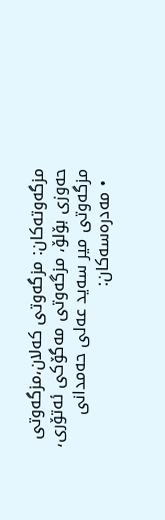مزگەوتەکان: مزگەوتی کەلان،مزگەوتی حەوزی بۆلۆ، مزگەوتی مەگۆکی ئەتۆری، مزگەوتی میر سەید عەلی حەمدانی
  • مەدرەسەکان: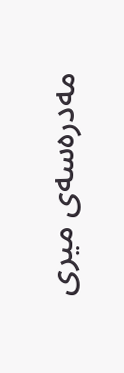مەدرەسەی میری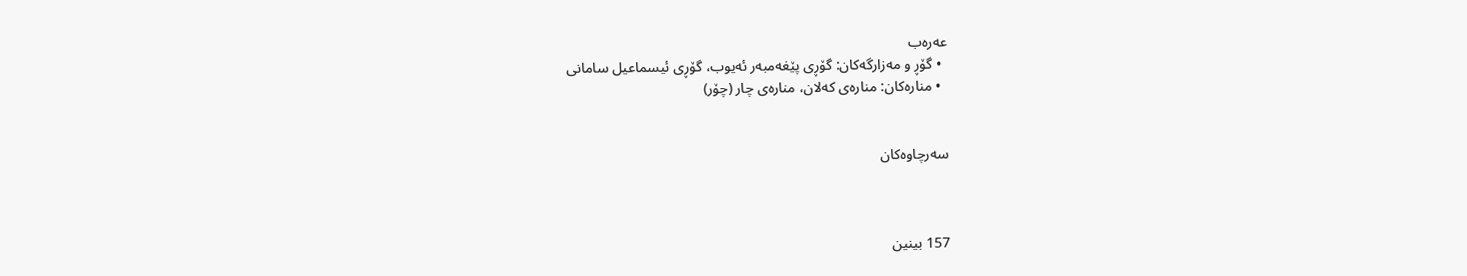عەرەب
  • گۆڕ و مەزارگەکان: گۆڕی پێغەمبەر ئەیوب، گۆڕی ئیسماعیل سامانی
  • منارەکان: منارەی کەلان، منارەی چار (چۆر)


سەرچاوەکان



157 بینین